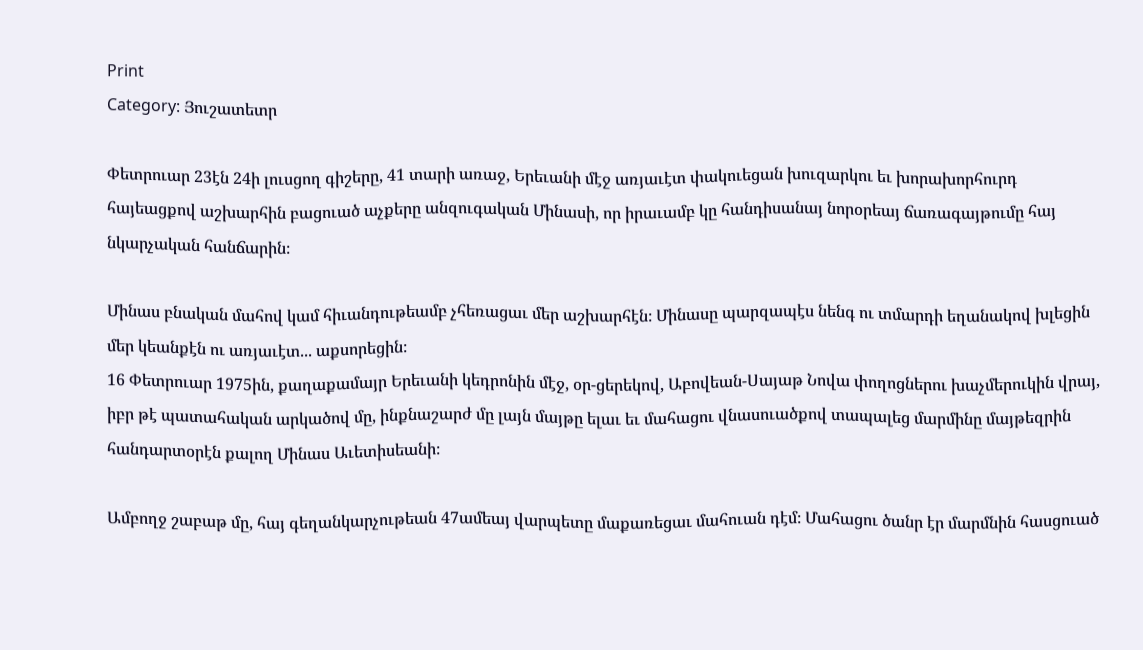Print
Category: Յուշատետր

Փետրուար 23էն 24ի լուսցող գիշերը, 41 տարի առաջ, Երեւանի մէջ առյաւէտ փակուեցան խուզարկու եւ խորախորհուրդ հայեացքով աշխարհին բացուած աչքերը անզուգական Մինասի, որ իրաւամբ կը հանդիսանայ նորօրեայ ճառագայթումը հայ նկարչական հանճարին։

Մինաս բնական մահով կամ հիւանդութեամբ չհեռացաւ մեր աշխարհէն։ Մինասը պարզապէս նենգ ու տմարդի եղանակով խլեցին մեր կեանքէն ու առյաւէտ... աքսորեցին։
16 Փետրուար 1975ին, քաղաքամայր Երեւանի կեդրոնին մէջ, օր-ցերեկով, Աբովեան-Սայաթ Նովա փողոցներու խաչմերուկին վրայ, իբր թէ պատահական արկածով մը, ինքնաշարժ մը լայն մայթը ելաւ եւ մահացու վնասուածքով տապալեց մարմինը մայթեզրին հանդարտօրէն քալող Մինաս Աւետիսեանի։

Ամբողջ շաբաթ մը, հայ գեղանկարչութեան 47ամեայ վարպետը մաքառեցաւ մահուան դէմ։ Մահացու ծանր էր մարմնին հասցուած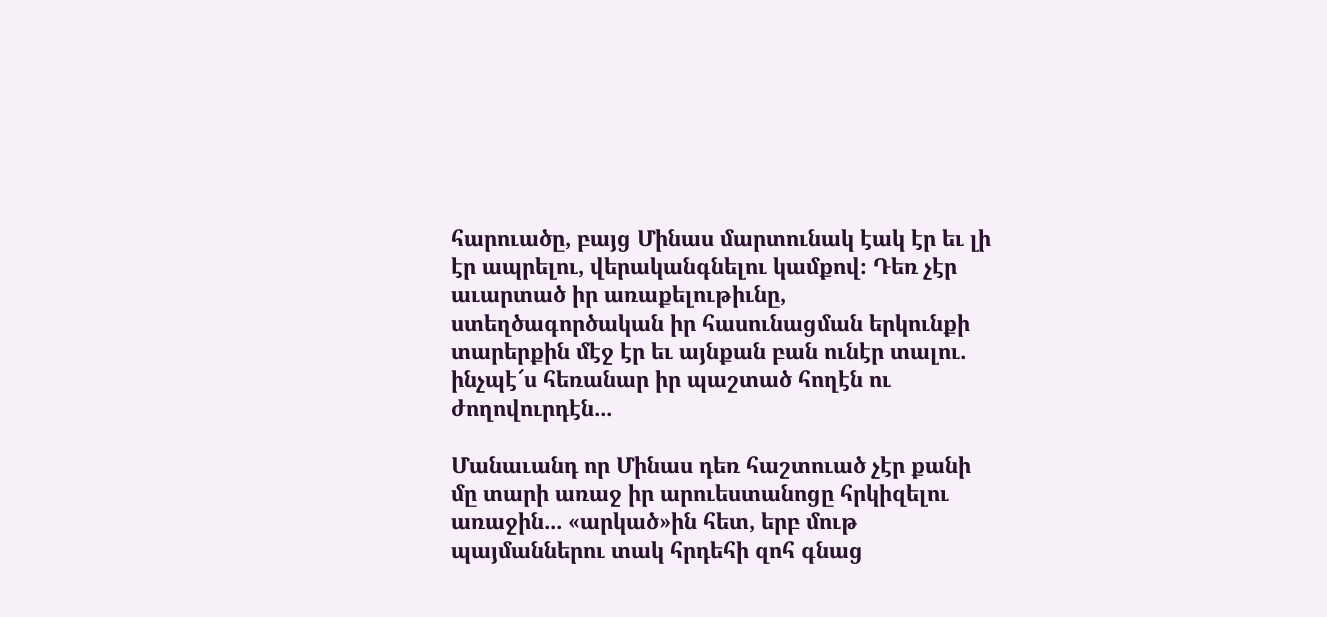հարուածը, բայց Մինաս մարտունակ էակ էր եւ լի էր ապրելու, վերականգնելու կամքով։ Դեռ չէր աւարտած իր առաքելութիւնը, ստեղծագործական իր հասունացման երկունքի տարերքին մէջ էր եւ այնքան բան ունէր տալու. ինչպէ՜ս հեռանար իր պաշտած հողէն ու ժողովուրդէն...

Մանաւանդ որ Մինաս դեռ հաշտուած չէր քանի մը տարի առաջ իր արուեստանոցը հրկիզելու առաջին... «արկած»ին հետ, երբ մութ պայմաններու տակ հրդեհի զոհ գնաց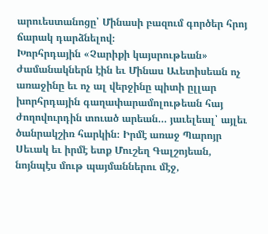արուեստանոցը՝ Մինասի բազում գործեր հրոյ ճարակ դարձնելով։
Խորհրդային «Չարիքի կայսրութեան» ժամանակներն էին եւ Մինաս Աւետիսեան ոչ առաջինը եւ ոչ ալ վերջինը պիտի ըլլար խորհրդային գաղափարամոլութեան հայ ժողովուրդին տուած արեան... յաւելեալ՝ այլեւ ծանրակշիռ հարկին։ Իրմէ առաջ Պարոյր Սեւակ եւ իրմէ ետք Մուշեղ Գալշոյեան, նոյնպէս մութ պայմաններու մէջ,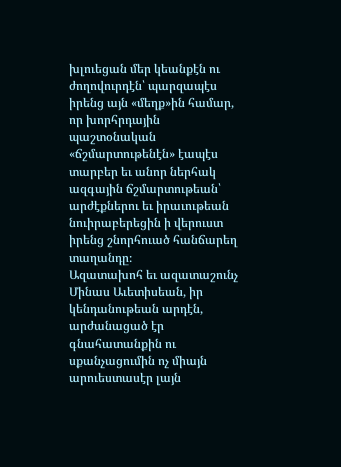խլուեցան մեր կեանքէն ու ժողովուրդէն՝ պարզապէս իրենց այն «մեղք»ին համար, որ խորհրդային պաշտօնական «ճշմարտութենէն» էապէս տարբեր եւ անոր ներհակ ազգային ճշմարտութեան՝ արժէքներու եւ իրաւութեան նուիրաբերեցին ի վերուստ իրենց շնորհուած հանճարեղ տաղանդը։
Ազատախոհ եւ ազատաշունչ Մինաս Աւետիսեան, իր կենդանութեան արդէն, արժանացած էր գնահատանքին ու սքանչացումին ոչ միայն արուեստասէր լայն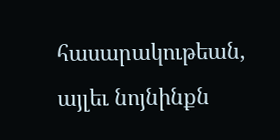հասարակութեան, այլեւ նոյնինքն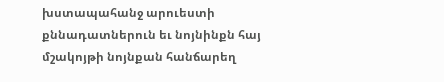խստապահանջ արուեստի քննադատներուն եւ նոյնինքն հայ մշակոյթի նոյնքան հանճարեղ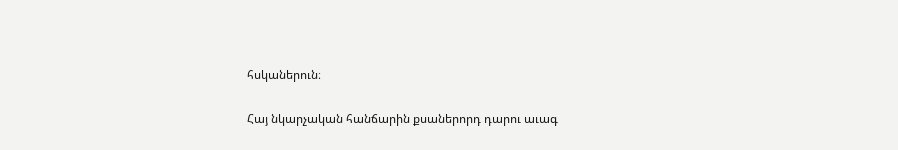հսկաներուն։

Հայ նկարչական հանճարին քսաներորդ դարու աւագ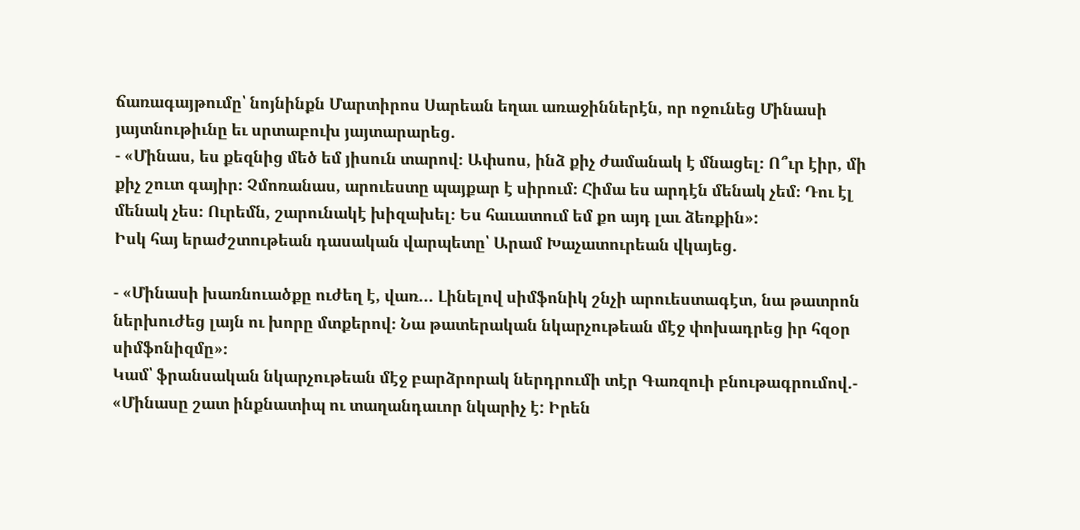ճառագայթումը՝ նոյնինքն Մարտիրոս Սարեան եղաւ առաջիններէն, որ ոջունեց Մինասի յայտնութիւնը եւ սրտաբուխ յայտարարեց.
- «Մինաս, ես քեզնից մեծ եմ յիսուն տարով։ Ափսոս, ինձ քիչ ժամանակ է մնացել։ Ո՞ւր էիր, մի քիչ շուտ գայիր։ Չմոռանաս, արուեստը պայքար է սիրում։ Հիմա ես արդէն մենակ չեմ։ Դու էլ մենակ չես։ Ուրեմն, շարունակէ խիզախել։ Ես հաւատում եմ քո այդ լաւ ձեռքին»:
Իսկ հայ երաժշտութեան դասական վարպետը՝ Արամ Խաչատուրեան վկայեց.

- «Մինասի խառնուածքը ուժեղ է, վառ... Լինելով սիմֆոնիկ շնչի արուեստագէտ, նա թատրոն ներխուժեց լայն ու խորը մտքերով։ Նա թատերական նկարչութեան մէջ փոխադրեց իր հզօր սիմֆոնիզմը»։
Կամ՝ ֆրանսական նկարչութեան մէջ բարձրորակ ներդրումի տէր Գառզուի բնութագրումով.- «Մինասը շատ ինքնատիպ ու տաղանդաւոր նկարիչ է: Իրեն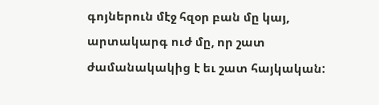գոյներուն մէջ հզօր բան մը կայ, արտակարգ ուժ մը, որ շատ ժամանակակից է եւ շատ հայկական: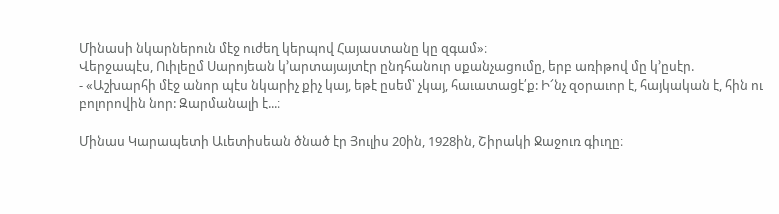Մինասի նկարներուն մէջ ուժեղ կերպով Հայաստանը կը զգամ»։
Վերջապէս, Ուիլեըմ Սարոյեան կ՚արտայայտէր ընդհանուր սքանչացումը, երբ առիթով մը կ՚ըսէր.
- «Աշխարհի մէջ անոր պէս նկարիչ քիչ կայ, եթէ ըսեմ՝ չկայ, հաւատացէ՛ք: Ի՜նչ զօրաւոր է, հայկական է, հին ու բոլորովին նոր: Զարմանալի է...։

Մինաս Կարապետի Աւետիսեան ծնած էր Յուլիս 20ին, 1928ին, Շիրակի Ջաջուռ գիւղը։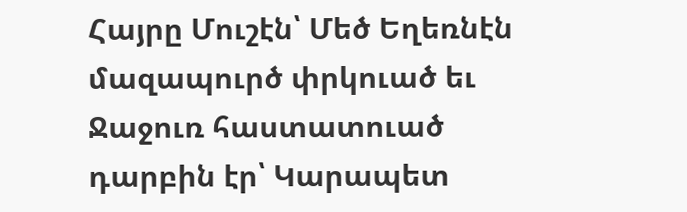Հայրը Մուշէն՝ Մեծ Եղեռնէն մազապուրծ փրկուած եւ Ջաջուռ հաստատուած դարբին էր՝ Կարապետ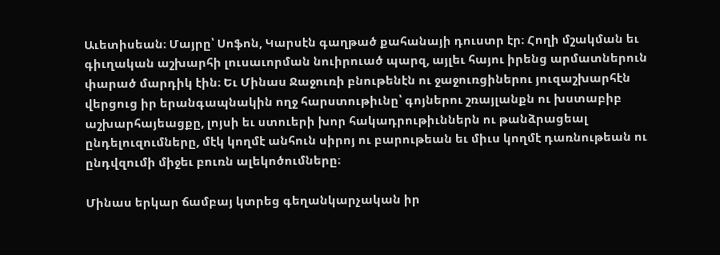Աւետիսեան։ Մայրը՝ Սոֆոն, Կարսէն գաղթած քահանայի դուստր էր։ Հողի մշակման եւ գիւղական աշխարհի լուսաւորման նուիրուած պարզ, այլեւ հայու իրենց արմատներուն փարած մարդիկ էին։ Եւ Մինաս Ջաջուռի բնութենէն ու ջաջուռցիներու յուզաշխարհէն վերցուց իր երանգապնակին ողջ հարստութիւնը՝ գոյներու շռայլանքն ու խստաբիբ աշխարհայեացքը, լոյսի եւ ստուերի խոր հակադրութիւններն ու թանձրացեալ ընդելուզումները, մէկ կողմէ անհուն սիրոյ ու բարութեան եւ միւս կողմէ դառնութեան ու ընդվզումի միջեւ բուռն ալեկոծումները։

Մինաս երկար ճամբայ կտրեց գեղանկարչական իր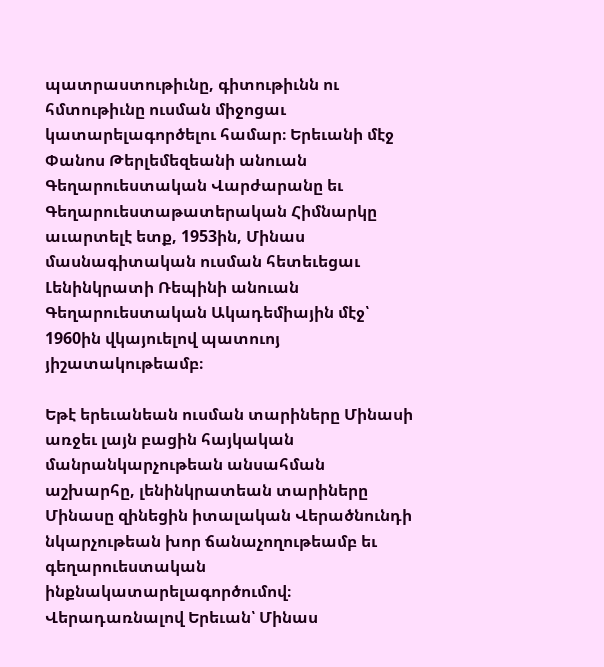պատրաստութիւնը, գիտութիւնն ու հմտութիւնը ուսման միջոցաւ կատարելագործելու համար։ Երեւանի մէջ Փանոս Թերլեմեզեանի անուան Գեղարուեստական Վարժարանը եւ Գեղարուեստաթատերական Հիմնարկը աւարտելէ ետք, 1953ին, Մինաս մասնագիտական ուսման հետեւեցաւ Լենինկրատի Ռեպինի անուան Գեղարուեստական Ակադեմիային մէջ՝ 1960ին վկայուելով պատուոյ յիշատակութեամբ։

Եթէ երեւանեան ուսման տարիները Մինասի առջեւ լայն բացին հայկական մանրանկարչութեան անսահման աշխարհը, լենինկրատեան տարիները Մինասը զինեցին իտալական Վերածնունդի նկարչութեան խոր ճանաչողութեամբ եւ գեղարուեստական ինքնակատարելագործումով։
Վերադառնալով Երեւան՝ Մինաս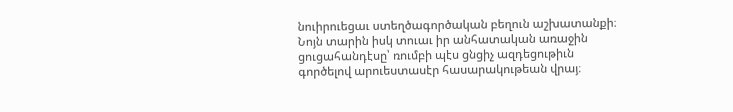նուիրուեցաւ ստեղծագործական բեղուն աշխատանքի։ Նոյն տարին իսկ տուաւ իր անհատական առաջին ցուցահանդէսը՝ ռումբի պէս ցնցիչ ազդեցութիւն գործելով արուեստասէր հասարակութեան վրայ։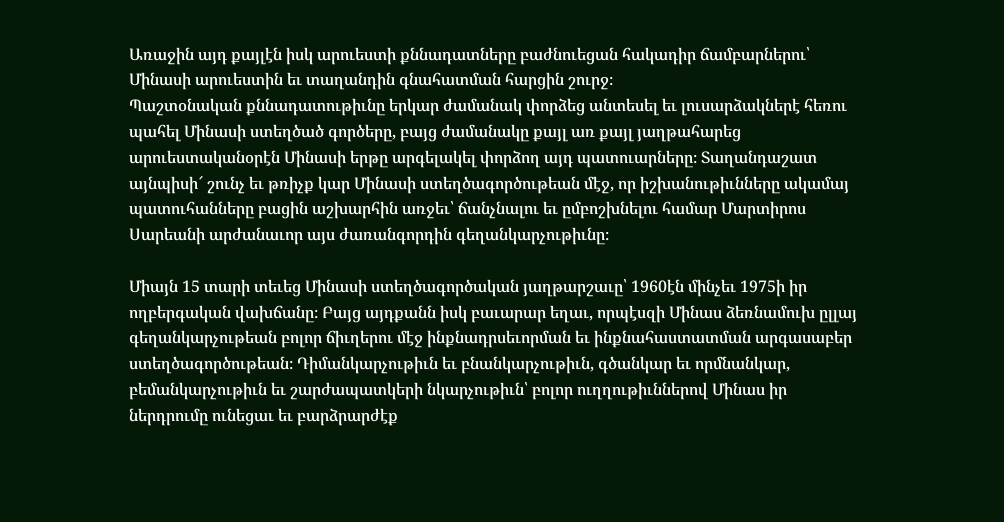Առաջին այդ քայլէն իսկ արուեստի քննադատները բաժնուեցան հակադիր ճամբարներու՝ Մինասի արուեստին եւ տաղանդին գնահատման հարցին շուրջ։
Պաշտօնական քննադատութիւնը երկար ժամանակ փորձեց անտեսել եւ լուսարձակներէ հեռու պահել Մինասի ստեղծած գործերը, բայց ժամանակը քայլ առ քայլ յաղթահարեց արուեստականօրէն Մինասի երթը արգելակել փորձող այդ պատուարները։ Տաղանդաշատ այնպիսի՜ շունչ եւ թռիչք կար Մինասի ստեղծագործութեան մէջ, որ իշխանութիւնները ակամայ պատուհանները բացին աշխարհին առջեւ՝ ճանչնալու եւ ըմբոշխնելու համար Մարտիրոս Սարեանի արժանաւոր այս ժառանգորդին գեղանկարչութիւնը։

Միայն 15 տարի տեւեց Մինասի ստեղծագործական յաղթարշաւը՝ 1960էն մինչեւ 1975ի իր ողբերգական վախճանը։ Բայց այդքանն իսկ բաւարար եղաւ, որպէսզի Մինաս ձեռնամուխ ըլլայ գեղանկարչութեան բոլոր ճիւղերու մէջ ինքնադրսեւորման եւ ինքնահաստատման արգասաբեր ստեղծագործութեան։ Դիմանկարչութիւն եւ բնանկարչութիւն, գծանկար եւ որմնանկար, բեմանկարչութիւն եւ շարժապատկերի նկարչութիւն՝ բոլոր ուղղութիւններով Մինաս իր ներդրումը ունեցաւ եւ բարձրարժէք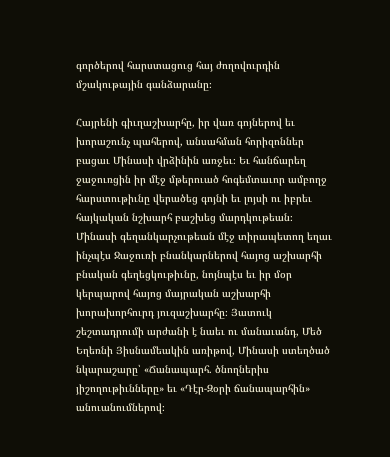գործերով հարստացուց հայ ժողովուրդին մշակութային գանձարանը։

Հայրենի գիւղաշխարհը, իր վառ գոյներով եւ խորաշունչ պահերով, անսահման հորիզոններ բացաւ Մինասի վրձինին առջեւ։ Եւ հանճարեղ ջաջուռցին իր մէջ մթերուած հոգեմտաւոր ամբողջ հարստութիւնը վերածեց գոյնի եւ լոյսի ու իբրեւ հայկական նշխարհ բաշխեց մարդկութեան։
Մինասի գեղանկարչութեան մէջ տիրապետող եղաւ ինչպէս Ջաջուռի բնանկարներով հայոց աշխարհի բնական գեղեցկութիւնը, նոյնպէս եւ իր մօր կերպարով հայոց մայրական աշխարհի խորախորհուրդ յուզաշխարհը։ Յատուկ շեշտադրումի արժանի է նաեւ ու մանաւանդ, Մեծ Եղեռնի Յիսնամեակին առիթով, Մինասի ստեղծած նկարաշարը՝ «Ճանապարհ. ծնողներիս յիշողութիւնները» եւ «Դէր-Զօրի ճանապարհին» անուանումներով։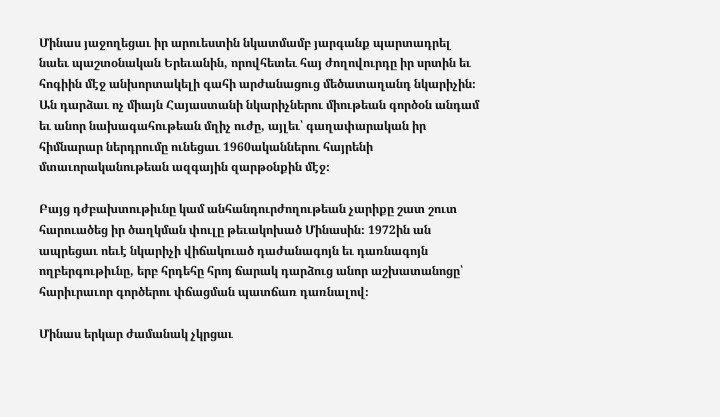Մինաս յաջողեցաւ իր արուեստին նկատմամբ յարգանք պարտադրել նաեւ պաշտօնական Երեւանին, որովհետեւ հայ ժողովուրդը իր սրտին եւ հոգիին մէջ անխորտակելի գահի արժանացուց մեծատաղանդ նկարիչին։ Ան դարձաւ ոչ միայն Հայաստանի նկարիչներու միութեան գործօն անդամ եւ անոր նախագահութեան մղիչ ուժը, այլեւ՝ գաղափարական իր հիմնարար ներդրումը ունեցաւ 1960ականներու հայրենի մտաւորականութեան ազգային զարթօնքին մէջ։

Բայց դժբախտութիւնը կամ անհանդուրժողութեան չարիքը շատ շուտ հարուածեց իր ծաղկման փուլը թեւակոխած Մինասին։ 1972ին ան ապրեցաւ ոեւէ նկարիչի վիճակուած դաժանագոյն եւ դառնագոյն ողբերգութիւնը, երբ հրդեհը հրոյ ճարակ դարձուց անոր աշխատանոցը՝ հարիւրաւոր գործերու փճացման պատճառ դառնալով։

Մինաս երկար ժամանակ չկրցաւ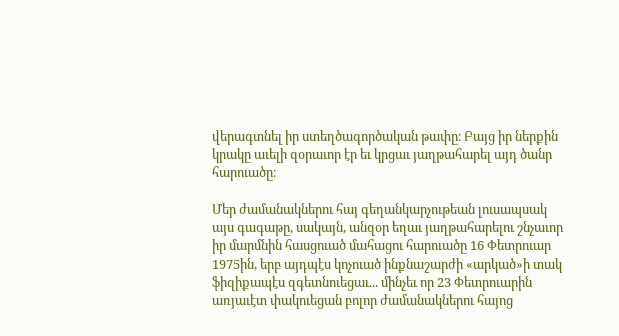վերագտնել իր ստեղծագործական թափը։ Բայց իր ներքին կրակը աւելի զօրաւոր էր եւ կրցաւ յաղթահարել այդ ծանր հարուածը։

Մեր ժամանակներու հայ գեղանկարչութեան լուսապսակ այս գագաթը, սակայն, անզօր եղաւ յաղթահարելու շնչաւոր իր մարմնին հասցուած մահացու հարուածը 16 Փետրուար 1975ին, երբ այդպէս կոչուած ինքնաշարժի «արկած»ի տակ ֆիզիքապէս զգետնուեցաւ... մինչեւ որ 23 Փետրուարին առյաւէտ փակուեցան բոլոր ժամանակներու հայոց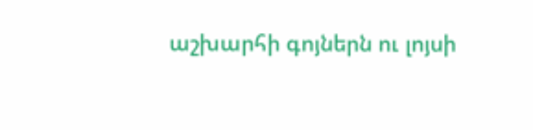աշխարհի գոյներն ու լոյսի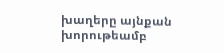խաղերը այնքան խորութեամբ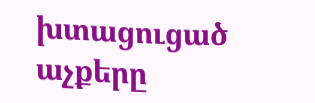խտացուցած աչքերը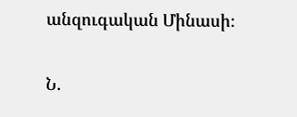անզուգական Մինասի։

Ն.